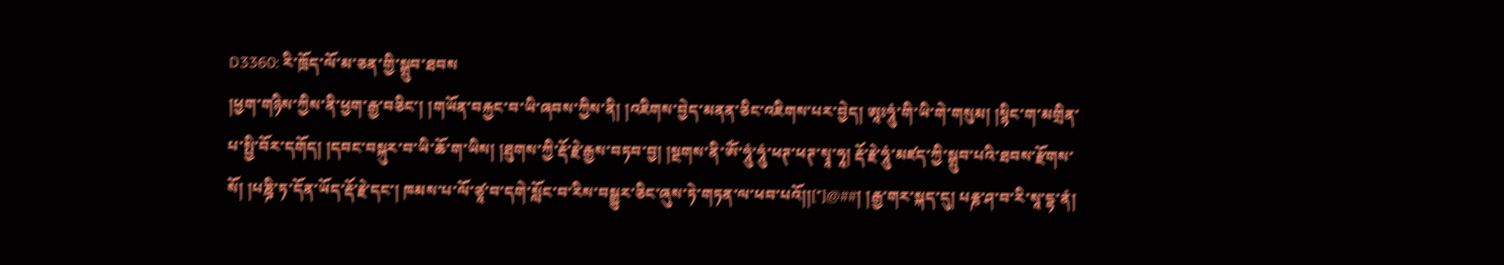D3360: རི་ཁྲོད་ལོ་མ་ཅན་གྱི་སྒྲུབ་ཐབས
།ཕྱག་གཉིས་ཀྱིས་ནི་ཕྱག་རྒྱ་བཅིང་། །གཡོན་བརྐྱང་བ་ཡི་ཞབས་ཀྱིས་ནི། །འཇིགས་བྱེད་མནན་ཅིང་འཇིགས་པར་བྱེད། ཨཱཿཧཱུཾ་གི་ཡི་གེ་གསུམ། །སྙིང་ག་མགྲིན་པ་སྤྱི་བོར་དགོད། །དབང་བསྐུར་བ་ཡི་ཆོ་ག་ཡིས། །ཐུགས་ཀྱི་རྡོ་རྗེ་རྒྱས་བཏབ་བྱ། །སྔགས་ནི་ཨོཾ་ཧཱུཾ་ཧཱུཾ་ཕཊ་ཕཊ་སྭཱ་ཧཱ། རྡོ་རྗེ་ཧཱུཾ་མཛད་ཀྱི་སྒྲུབ་པའི་ཐབས་རྫོགས་སོ། །པཎྜི་ཏ་དོན་ཡོད་རྡོ་རྗེ་དང་། ཁམས་པ་ལོ་ཙཱ་བ་དགེ་སློང་བ་རིས་བསྒྱུར་ཅིང་ཞུས་ཏེ་གཏན་ལ་ཕབ་པའོ།།[་]@##། །རྒྱ་གར་སྐད་དུ། པརྞ་ཤ་བ་རི་སཱ་དྷ་ནཾ།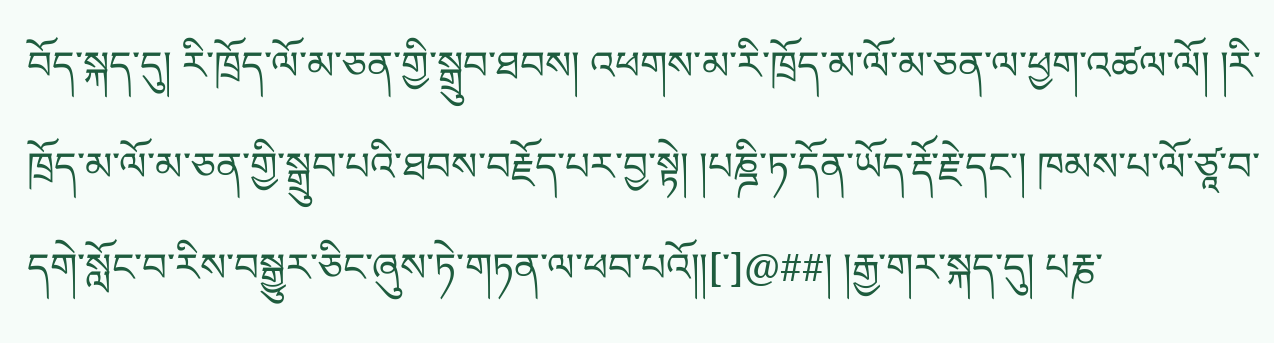བོད་སྐད་དུ། རི་ཁྲོད་ལོ་མ་ཅན་གྱི་སྒྲུབ་ཐབས། འཕགས་མ་རི་ཁྲོད་མ་ལོ་མ་ཅན་ལ་ཕྱག་འཚལ་ལོ། །རི་ཁྲོད་མ་ལོ་མ་ཅན་གྱི་སྒྲུབ་པའི་ཐབས་བརྗོད་པར་བྱ་སྟེ། །པཎྜི་ཏ་དོན་ཡོད་རྡོ་རྗེ་དང་། ཁམས་པ་ལོ་ཙཱ་བ་དགེ་སློང་བ་རིས་བསྒྱུར་ཅིང་ཞུས་ཏེ་གཏན་ལ་ཕབ་པའོ།།[་]@##། །རྒྱ་གར་སྐད་དུ། པརྞ་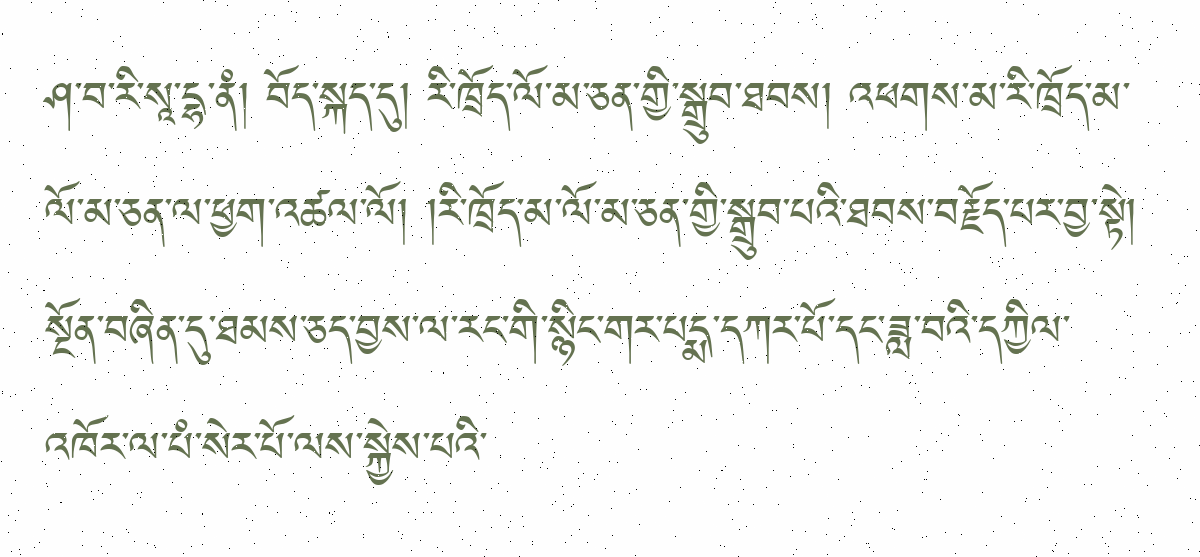ཤ་བ་རི་སཱ་དྷ་ནཾ། བོད་སྐད་དུ། རི་ཁྲོད་ལོ་མ་ཅན་གྱི་སྒྲུབ་ཐབས། འཕགས་མ་རི་ཁྲོད་མ་ལོ་མ་ཅན་ལ་ཕྱག་འཚལ་ལོ། །རི་ཁྲོད་མ་ལོ་མ་ཅན་གྱི་སྒྲུབ་པའི་ཐབས་བརྗོད་པར་བྱ་སྟེ། སྔོན་བཞིན་དུ་ཐམས་ཅད་བྱས་ལ་རང་གི་སྙིང་གར་པདྨ་དཀར་པོ་དང་ཟླ་བའི་དཀྱིལ་འཁོར་ལ་པཾ་སེར་པོ་ལས་སྐྱེས་པའི་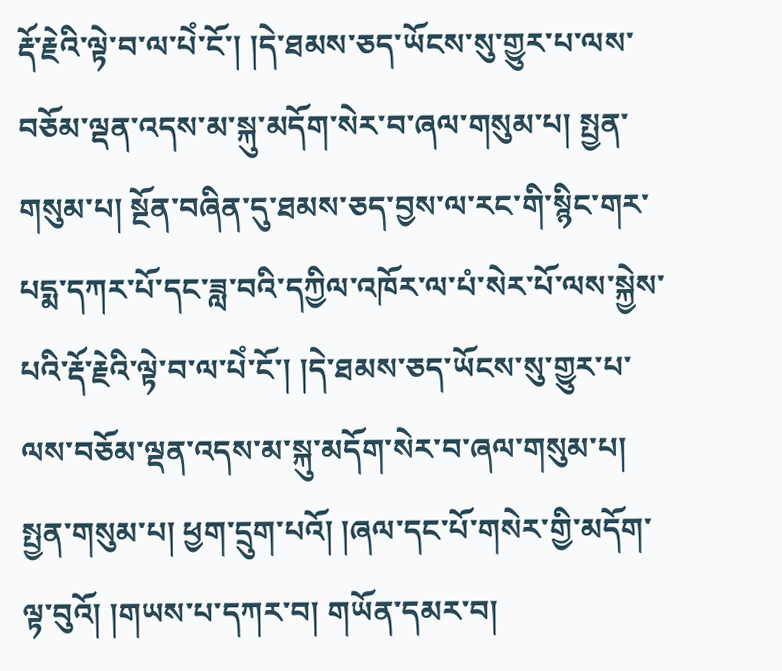རྡོ་རྗེའི་ལྟེ་བ་ལ་པེཾ་ངོ་། །དེ་ཐམས་ཅད་ཡོངས་སུ་གྱུར་པ་ལས་བཅོམ་ལྡན་འདས་མ་སྐུ་མདོག་སེར་བ་ཞལ་གསུམ་པ། སྤྱན་གསུམ་པ། སྔོན་བཞིན་དུ་ཐམས་ཅད་བྱས་ལ་རང་གི་སྙིང་གར་པདྨ་དཀར་པོ་དང་ཟླ་བའི་དཀྱིལ་འཁོར་ལ་པཾ་སེར་པོ་ལས་སྐྱེས་པའི་རྡོ་རྗེའི་ལྟེ་བ་ལ་པེཾ་ངོ་། །དེ་ཐམས་ཅད་ཡོངས་སུ་གྱུར་པ་ལས་བཅོམ་ལྡན་འདས་མ་སྐུ་མདོག་སེར་བ་ཞལ་གསུམ་པ། སྤྱན་གསུམ་པ། ཕྱག་དྲུག་པའོ། །ཞལ་དང་པོ་གསེར་གྱི་མདོག་ལྟ་བུའོ། །གཡས་པ་དཀར་བ། གཡོན་དམར་བ།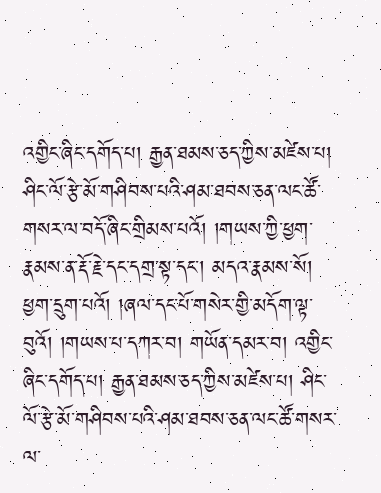འགྱིང་ཞིང་དགོད་པ། རྒྱན་ཐམས་ཅད་ཀྱིས་མཛེས་པ། ཤིང་ལོ་རྩེ་མོ་གཤིབས་པའི་ཤམ་ཐབས་ཅན་ལང་ཚོ་གསར་ལ་བདོ་ཞིང་གྲིམས་པའོ། །གཡས་ཀྱི་ཕྱག་རྣམས་ན་རྡོ་རྗེ་དང་དགྲ་སྟ་དང་། མདའ་རྣམས་སོ། ཕྱག་དྲུག་པའོ། །ཞལ་དང་པོ་གསེར་གྱི་མདོག་ལྟ་བུའོ། །གཡས་པ་དཀར་བ། གཡོན་དམར་བ། འགྱིང་ཞིང་དགོད་པ། རྒྱན་ཐམས་ཅད་ཀྱིས་མཛེས་པ། ཤིང་ལོ་རྩེ་མོ་གཤིབས་པའི་ཤམ་ཐབས་ཅན་ལང་ཚོ་གསར་ལ་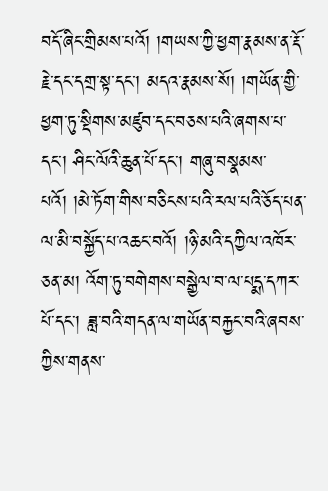བདོ་ཞིང་གྲིམས་པའོ། །གཡས་ཀྱི་ཕྱག་རྣམས་ན་རྡོ་རྗེ་དང་དགྲ་སྟ་དང་། མདའ་རྣམས་སོ། །གཡོན་གྱི་ཕྱག་ཏུ་སྡིགས་མཛུབ་དང་བཅས་པའི་ཞགས་པ་དང་། ཤིང་ལོའི་ཆུན་པོ་དང་། གཞུ་བསྣམས་པའོ། །མེ་ཏོག་གིས་བཅིངས་པའི་རལ་པའི་ཅོད་པན་ལ་མི་བསྐྱོད་པ་འཆང་བའོ། །ཉི་མའི་དཀྱིལ་འཁོར་ཅན་མ། འོག་ཏུ་བགེགས་བསྒྱེལ་བ་ལ་པདྨ་དཀར་པོ་དང་། ཟླ་བའི་གདན་ལ་གཡོན་བརྐྱང་བའི་ཞབས་ཀྱིས་གནས་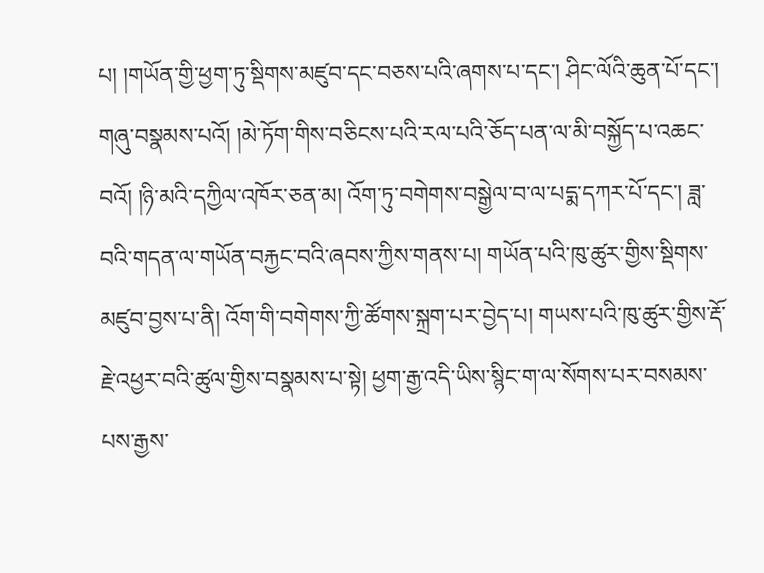པ། །གཡོན་གྱི་ཕྱག་ཏུ་སྡིགས་མཛུབ་དང་བཅས་པའི་ཞགས་པ་དང་། ཤིང་ལོའི་ཆུན་པོ་དང་། གཞུ་བསྣམས་པའོ། །མེ་ཏོག་གིས་བཅིངས་པའི་རལ་པའི་ཅོད་པན་ལ་མི་བསྐྱོད་པ་འཆང་བའོ། །ཉི་མའི་དཀྱིལ་འཁོར་ཅན་མ། འོག་ཏུ་བགེགས་བསྒྱེལ་བ་ལ་པདྨ་དཀར་པོ་དང་། ཟླ་བའི་གདན་ལ་གཡོན་བརྐྱང་བའི་ཞབས་ཀྱིས་གནས་པ། གཡོན་པའི་ཁུ་ཚུར་གྱིས་སྡིགས་མཛུབ་བྱས་པ་ནི། འོག་གི་བགེགས་ཀྱི་ཚོགས་སྐྲག་པར་བྱེད་པ། གཡས་པའི་ཁུ་ཚུར་གྱིས་རྡོ་རྗེ་འཕྱར་བའི་ཚུལ་གྱིས་བསྣམས་པ་སྟེ། ཕྱག་རྒྱ་འདི་ཡིས་སྙིང་ག་ལ་སོགས་པར་བསམས་པས་རྒྱས་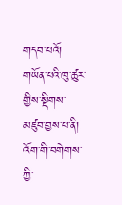གདབ་པའོ། གཡོན་པའི་ཁུ་ཚུར་གྱིས་སྡིགས་མཛུབ་བྱས་པ་ནི། འོག་གི་བགེགས་ཀྱི་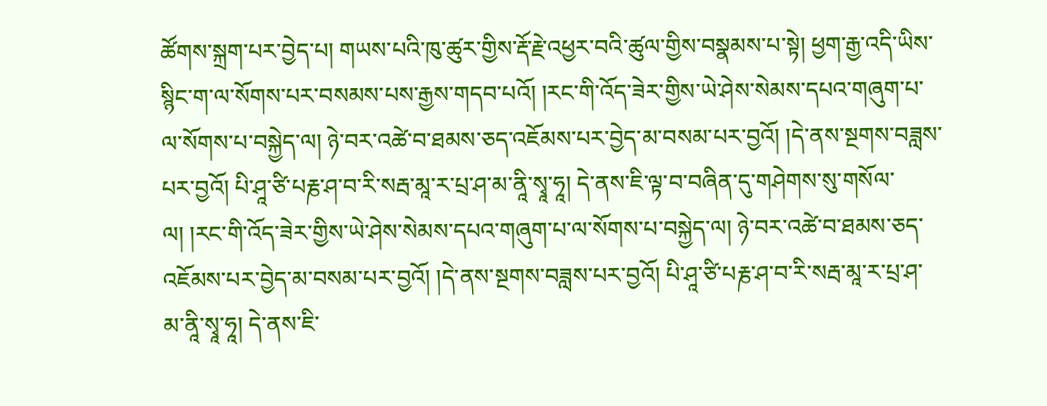ཚོགས་སྐྲག་པར་བྱེད་པ། གཡས་པའི་ཁུ་ཚུར་གྱིས་རྡོ་རྗེ་འཕྱར་བའི་ཚུལ་གྱིས་བསྣམས་པ་སྟེ། ཕྱག་རྒྱ་འདི་ཡིས་སྙིང་ག་ལ་སོགས་པར་བསམས་པས་རྒྱས་གདབ་པའོ། །རང་གི་འོད་ཟེར་གྱིས་ཡེ་ཤེས་སེམས་དཔའ་གཞུག་པ་ལ་སོགས་པ་བསྐྱེད་ལ། ཉེ་བར་འཚེ་བ་ཐམས་ཅད་འཇོམས་པར་བྱེད་མ་བསམ་པར་བྱའོ། །དེ་ནས་སྔགས་བཟླས་པར་བྱའོ། པི་ཤཱ་ཙི་པརྞ་ཤ་བ་རི་སརྦ་མཱ་ར་པྲ་ཤ་མ་ནཱི་སྭཱ་ཧཱ། དེ་ནས་ཇི་ལྟ་བ་བཞིན་དུ་གཤེགས་སུ་གསོལ་ལ། །རང་གི་འོད་ཟེར་གྱིས་ཡེ་ཤེས་སེམས་དཔའ་གཞུག་པ་ལ་སོགས་པ་བསྐྱེད་ལ། ཉེ་བར་འཚེ་བ་ཐམས་ཅད་འཇོམས་པར་བྱེད་མ་བསམ་པར་བྱའོ། །དེ་ནས་སྔགས་བཟླས་པར་བྱའོ། པི་ཤཱ་ཙི་པརྞ་ཤ་བ་རི་སརྦ་མཱ་ར་པྲ་ཤ་མ་ནཱི་སྭཱ་ཧཱ། དེ་ནས་ཇི་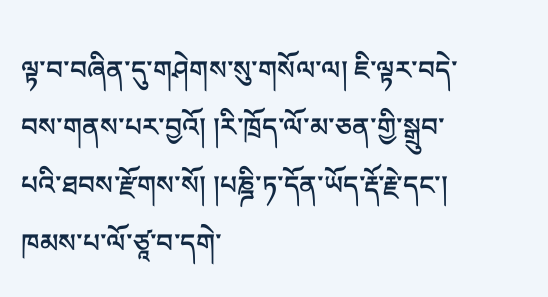ལྟ་བ་བཞིན་དུ་གཤེགས་སུ་གསོལ་ལ། ཇི་ལྟར་བདེ་བས་གནས་པར་བྱའོ། །རི་ཁྲོད་ལོ་མ་ཅན་གྱི་སྒྲུབ་པའི་ཐབས་རྫོགས་སོ། །པཎྜི་ཏ་དོན་ཡོད་རྡོ་རྗེ་དང་། ཁམས་པ་ལོ་ཙཱ་བ་དགེ་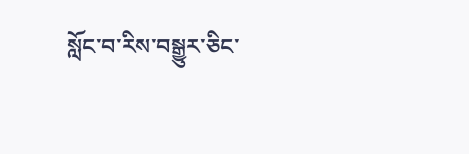སློང་བ་རིས་བསྒྱུར་ཅིང་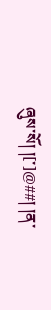ཞུས་སོ། །[་]@##། །ན་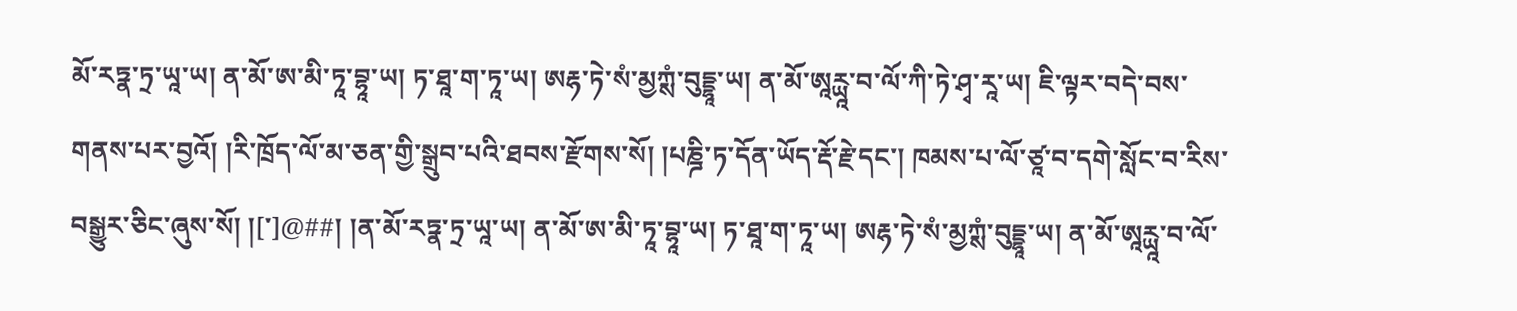མོ་རཏྣ་ཏྲ་ཡཱ་ཡ། ན་མོ་ཨ་མི་ཏཱ་བྷཱ་ཡ། ཏ་ཐཱ་ག་ཏཱ་ཡ། ཨརྷ་ཏེ་སཾ་མྱཀྶཾ་བུདྡྷཱ་ཡ། ན་མོ་ཨཱཪྻཱ་བ་ལོ་ཀི་ཏེ་ཤྭ་རཱ་ཡ། ཇི་ལྟར་བདེ་བས་གནས་པར་བྱའོ། །རི་ཁྲོད་ལོ་མ་ཅན་གྱི་སྒྲུབ་པའི་ཐབས་རྫོགས་སོ། །པཎྜི་ཏ་དོན་ཡོད་རྡོ་རྗེ་དང་། ཁམས་པ་ལོ་ཙཱ་བ་དགེ་སློང་བ་རིས་བསྒྱུར་ཅིང་ཞུས་སོ། །[་]@##། །ན་མོ་རཏྣ་ཏྲ་ཡཱ་ཡ། ན་མོ་ཨ་མི་ཏཱ་བྷཱ་ཡ། ཏ་ཐཱ་ག་ཏཱ་ཡ། ཨརྷ་ཏེ་སཾ་མྱཀྶཾ་བུདྡྷཱ་ཡ། ན་མོ་ཨཱཪྻཱ་བ་ལོ་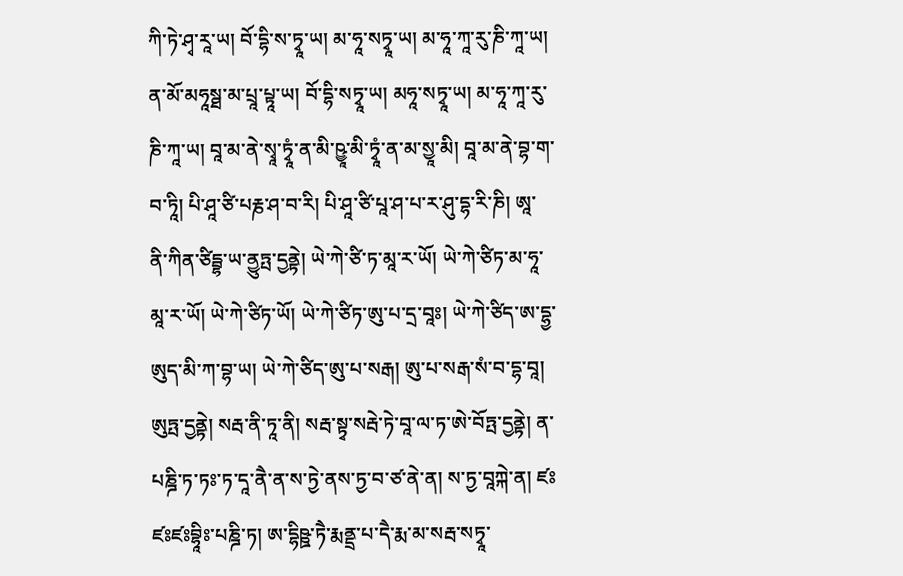ཀི་ཏེ་ཤྭ་རཱ་ཡ། བོ་དྷི་ས་ཏྭཱ་ཡ། མ་ཧཱ་སཏྭཱ་ཡ། མ་ཧཱ་ཀཱ་རུ་ཎི་ཀཱ་ཡ། ན་མོ་མཧཱསྠ་མ་པྲཱ་པྟཱ་ཡ། བོ་དྷི་སཏྭཱ་ཡ། མཧཱ་སཏྭཱ་ཡ། མ་ཧཱ་ཀཱ་རུ་ཎི་ཀཱ་ཡ། བཱ་མ་ནེ་སྭཱ་ཏྭཱཾ་ན་མི་ཥྱཱ་མི་ཏྭཱཾ་ན་མ་སྱཱ་མི། བཱ་མ་ནེ་བྷ་ག་བ་ཏཱི། པི་ཤཱ་ཙི་པརྞ་ཤ་བ་རི། པི་ཤཱ་ཙི་པཱ་ཤ་པ་ར་ཤུ་དྷ་རི་ཎི། ཨཱ་ནི་ཀིན་ཙིདྦྷ་ཡ་ནྱུཏྤ་དྱནྟེ། ཡེ་ཀེ་ཙི་ཏ་མཱ་ར་ཡོ། ཡེ་ཀེ་ཙིཏ་མ་ཧཱ་མཱ་ར་ཡོ། ཡེ་ཀེ་ཙིཏ་ཡོ། ཡེ་ཀེ་ཙིཏ་ཨུ་པ་དྲ་བཱཿ། ཡེ་ཀེ་ཙིད་ཨ་དྷྱ་ཨུད་མི་ཀ་བྷ་ཡ། ཡེ་ཀེ་ཙིད་ཨུ་པ་སརྒ། ཨུ་པ་སརྒ་སཾ་བ་དྷ་བཱ། ཨུཏྤ་དྱནྟེ། སརྦ་ནི་ཏཱ་ནི། སརྦ་སྟྭ་སརྦེ་ཏེ་བཱ་ལ་ཏ་ཨེ་བོཏྤ་དྱནྟེ། ན་པཎྜི་ཏ་ཏཿ་ཏ་དཱ་ནཻ་ན་ས་ཏྱེ་ནས་ཏྱ་བ་ཙ་ནེ་ན། ས་ཏྱ་བཱཀྐེ་ན། ཛཿཛཿཛཿབྷཱིཿ་པཎྜི་ཏ། ཨ་དྷིཥྛ་ཏཻ་རྨནྡྲ་པ་དཻ་རྨ་མ་སརྦ་སཏྭཱ་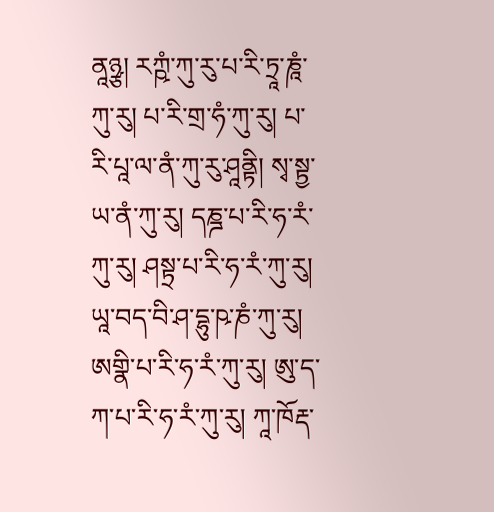ནཱཉྩ། རཀྵཾ་ཀུ་རུ་པ་རི་ཏྲཱ་ཎཱཾ་ཀུ་རུ། པ་རི་གྲ་ཧཾ་ཀུ་རུ། པ་རི་པཱ་ལ་ནཾ་ཀུ་རུ་ཤཱནྟི། སྭ་སྟྱ་ཡ་ནཾ་ཀུ་རུ། དཎྜ་པ་རི་ཧ་རཾ་ཀུ་རུ། ཤསྟྲ་པ་རི་ཧ་རཾ་ཀུ་རུ། ཡཱ་བད་བི་ཤ་དྷུ་ཥ་ཎཾ་ཀུ་རུ། ཨགྣི་པ་རི་ཧ་རཾ་ཀུ་རུ། ཨུ་ད་ཀ་པ་རི་ཧ་རཾ་ཀུ་རུ། ཀཱ་ཁོརྡ་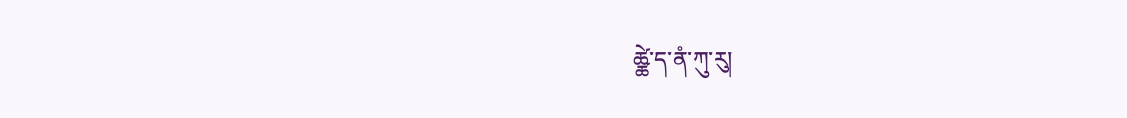ཚྪེ་ད་ནཾ་ཀུ་རུ།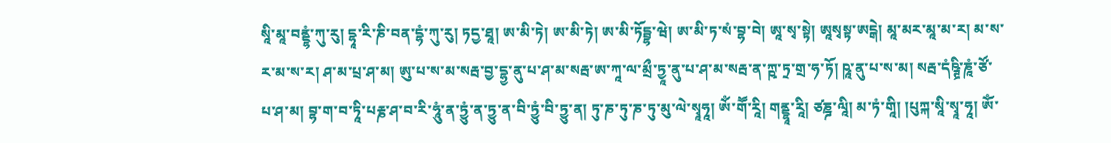སཱི་མཱ་བནྡྷཾ་ཀུ་རུ། དྷཱ་རི་ཎི་བན་དྷཾ་ཀུ་རུ། ཏདྱ་ཐཱ། ཨ་མི་ཏེ། ཨ་མི་ཏེ། ཨ་མི་ཏོདྦྷ་ཝེ། ཨ་མི་ཏ་སཾ་བྷ་བེ། ཨཱ་སྭ་སྟེ། ཨཱསྭསྟ་ཨངྒེ། མཱ་མར་མཱ་མ་ར། མ་ས་ར་མ་ས་ར། ཤ་མ་པྲ་ཤ་མ། ཨུ་པ་ས་མ་སརྦ་བྱ་དྷྱ་ནུ་པ་ཤ་མ་སརྦ་ཨ་ཀཱ་ལ་མྲྀ་ཏྱཱ་ནུ་པ་ཤ་མ་སརྦ་ན་ཀྵ་ཏྲ་གྲ་ཧ་ཏོ། ཥཱ་ནུ་པ་ས་མ། སརྦ་དཾཥྚྲི་ཎཱཾ་ཙོ་པ་ཤ་མ། བྷ་ག་བ་ཏཱི་པརྞ་ཤ་བ་རི་ཧཱུཾ་ན་ཏྱུཾ་ན་ཏྱུ་ན་བི་ཏྱུཾ་བི་ཏྱུ་ན། ཏུ་ཎ་ཏུ་ཎ་ཏུ་མུ་ལེ་སྭཱཧཱ། ཨོཾ་གཽ་རཱི། གནྡྷཱ་རཱི། ཙཎྜ་ལཱི། མ་ཏཾ་གཱི། །པུཀྐ་སཱི་སྭཱ་ཧཱ། ཨོཾ་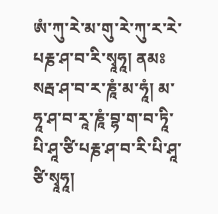ཨཾ་ཀུ་རེ་མ་གུ་རེ་ཀུ་ར་རེ་པརྞ་ཤ་བ་རི་སྭཱཧཱ། ནམཿསརྦ་ཤ་བ་ར་ཎཱཾ་མ་ཧཱཾ། མ་ཧཱ་ཤ་བ་རཱ་ཎཱཾ་བྷ་ག་བ་ཏཱི་པི་ཤཱ་ཙི་པརྞ་ཤ་བ་རི་པི་ཤཱ་ཙི་སྭཱཧཱ།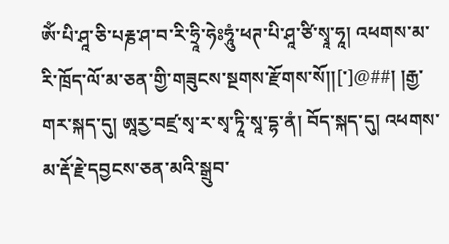ཨོཾ་པི་ཤཱ་ཅི་པརྞ་ཤ་བ་རི་ཧྲཱི་ཧེཿཧཱུཾ་ཕཊ་པི་ཤཱ་ཙི་སྭཱ་ཧཱ། འཕགས་མ་རི་ཁྲོད་ལོ་མ་ཅན་གྱི་གཟུངས་སྔགས་རྫོགས་སོ།།[་]@##། །རྒྱ་གར་སྐད་དུ། ཨཱརྱ་བཛྲ་སྭ་ར་སྭ་ཏཱི་སཱ་དྷ་ནཾ། བོད་སྐད་དུ། འཕགས་མ་རྡོ་རྗེ་དབྱངས་ཅན་མའི་སྒྲུབ་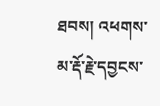ཐབས། འཕགས་མ་རྡོ་རྗེ་དབྱངས་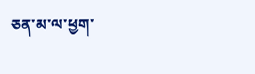ཅན་མ་ལ་ཕྱག་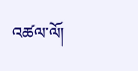འཚལ་ལོ།